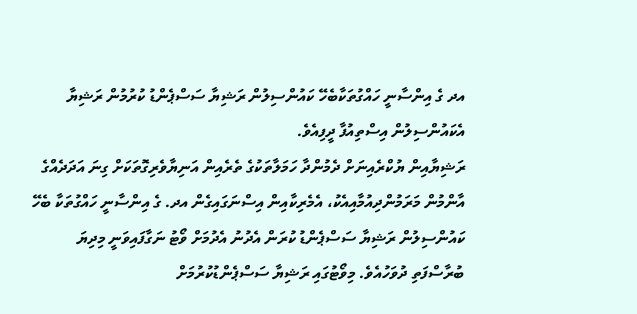އދ ގެ އިންސާނީ ހައްގުތަކާބެހޭ ކައުންސިލުން ރަޝިޔާ ސަސްޕެންޑު ކުރުމުން ރަޝިޔާ އެކައުންސިލުން އިސްތިއުފާ ދީފިއެވެ.
ރަޝިޔާއިން ޔުކްރެއިނަށް ދެމުންދާ ހަމަލާތަކުގެ ތެރެއިން އަނިޔާވެރިގޮތަކަށް ގިނަ އަދަދެއްގެ އާންމުން މަރަމުންދިއުމާއިއެކު، އެމެރިކާއިން އިސްނަގައިގެން އދ. ގެ އިންސާނީ ހައްގުތަކާ ބެހޭ ކައުންސިލުން ރަޝިޔާ ސަސްޕެންޑު ކުރަން އެދުނު އެދުމަށް ވޯޓު ނަގާފައިވަނީ މިދިޔަ ބުރާސްފަތި ދުވަހުއެވެ. މިވޯޓުގައި ރަޝިޔާ ސަސްޕެންޑުކުރުމަށް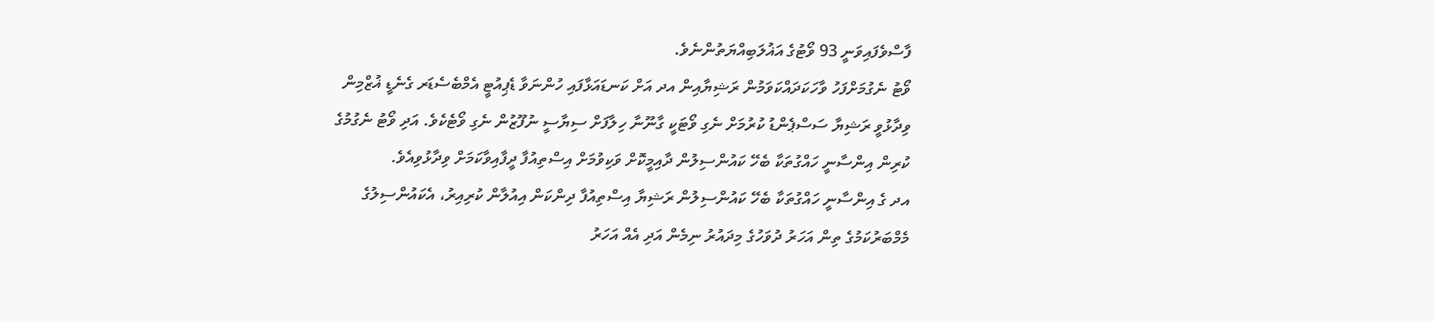ފާސްވެފައިވަނީ 93 ވޯޓުގެ އަޣުލަބިއްޔަތުންނެވެ.
ވޯޓު ނެގުމަށްފަހު ވާހަކަދައްކަވަމުން ރަޝިޔާއިން އދ އަށް ކަނޑައަޅާފައި ހުންނަވާ ޑެޕިއުޓީ އެމްބެސެޑަރ ގެނެޑީ ޣުޒްމިން ވިދާޅުވީ ރަޝިޔާ ސަސްޕެންޑު ކުރުމަށް ނެގި ވޯޓަކީ ގާނޫނާ ހިލާފަށް ސިޔާސީ ނުފޫޒުން ނެގި ވޯޓެކެވެ. އަދި ވޯޓު ނެގުމުގެ ކުރިން އިންސާނީ ހައްގުތަކާ ބެހޭ ކައުންސިލުން ދާއިމީކޮށް ވަކިވުމަށް އިސްތިއުފާ ދީފާއިވާކަމަށް ވިދާޅުވިއެވެ.
އދ ގެ އިންސާނީ ހައްގުތަކާ ބެހޭ ކައުންސިލުން ރަޝިޔާ އިސްތިއުފާ ދިންކަން އިއުލާން ކުރިއިރު، އެކައުންސިލުގެ މެމްބަރުކަމުގެ ތިން އަހަރު ދުވަހުގެ މިދައުރު ނިމެން އަދި އެއް އަހަރު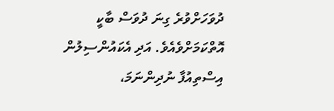ދުވަހަށްވުރެ ގިނަ ދުވަސް ބާކީ އޮތްކަމަށްވެއެވެ. އަދި އެކައުންސިލުން އިސްތިއުފާ ނުދިންނަމަ،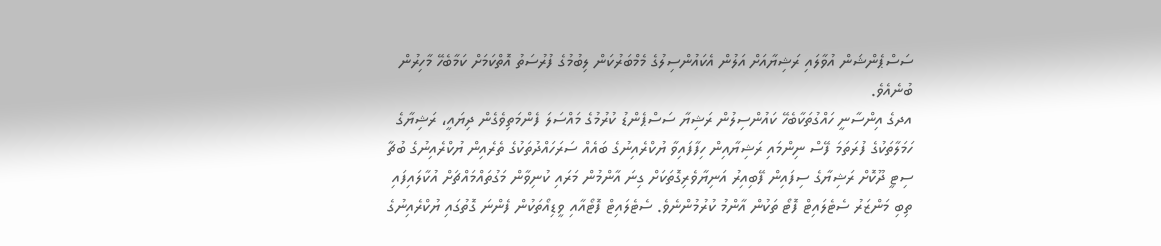ސަސްޕެންޝަން އުވާލައި ރަޝިޔާއަށް އަލުން އެކައުންސިލުގެ މެމްބަރުކަން ލިބުމުގެ ފުރުސަތު އޮތްކަމަށް ކަމާބެހޭ މާހިރުން ބުނެއެވެ.
އދގެ އިންސާނީ ހައްގުތަކާބެހޭ ކައުންސިލުން ރަޝިޔާ ސަސްޕެންޑު ކުރުމުގެ މައްސަލަ ފެންމަތިވެގެން ދިޔައީ، ރަޝިޔާގެ ހަމަލާތަކުގެ ފުރަތަމަ ފޭސް ނިންމައި ރަޝިޔާއިން ހިފާފައިވާ ޔުކްރެއިނުގެ ބައެއް ސަރަހައްދުތަކުގެ ތެރެއިން ޔުކްރެއިނުގެ ބުޗާ ސިޓީ ދޫކޮށް ރަޝިޔާގެ ސިފައިން ފޭބިއިރު އަނިޔާވެރިގޮތަކަށް ގިނަ އާންމުން މަރައި ކުނިވާން މަގުތައްމައްޗަށް އުކާލައިފައި ތިބި މަންޒަރު ސެޓެލައިޓް ފޮޓޯ ތަކުން އާންމު ކުރުމުންނެވެ. ސެޓެލައިޓް ފޮޓޯއާއި ވީޑިއޯތަކުން ފެންނަ ގޮތުގައި ޔުކްރެއިނުގެ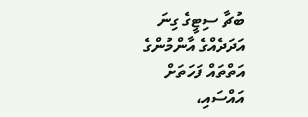ބުޗާ ސިޓީގެ ގިނަ އަދަދެއްގެ އާންމުންގެ އަތްތައް ފަހަތަށް އައްސައި،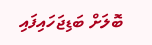ބޮލަށް ބަޑިޖަހައިފައި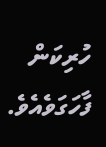ހުރިކަން ފާހަގަވެއެވެ.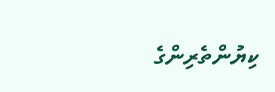ކިޔުންތެރިންގެ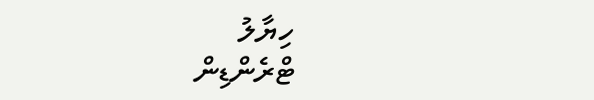ހިޔާލު
ޓްރެންޑިން